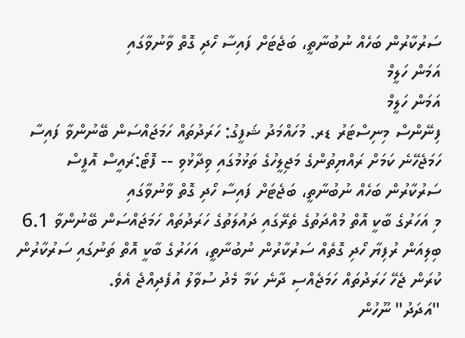ސަރުކާރުން ބަހެއް ނުބުނާތީ، ބަޖެޓަށް ފައިސާ ހޯދި ގޮތް ވާނުވާގައި
އަމަން ހަލީމް
އަމަން ހަލީމް
ފިނޭންސް މިނިސްޓަރު ޑރ. މުހައްމަދު ޝަފީގު: ހަރަދުތައް ހަމަޖައްސަން ބޭނުންވާ ފައިސާ ހަމަޖެހޭނެ ކަމަށް ރައްޔިތުންގެ މަޖިލީހުގެ ތަޅުމުގައި ވިދާޅުވި -- ފޮޓޯ:ރައީސް އޮފީސް
ސަރުކާރުން ބަހެއް ނުބުނާތީ، ބަޖެޓަށް ފައިސާ ހޯދި ގޮތް ވާނުވާގައި
މި އަހަރުގެ ބާކީ އޮތް މުއްދަތުގެ ތެރޭގައި ދައުލަތުގެ ހަރަދުތައް ހަމަޖައްސަން ބޭނުންވާ 6.1 ބިލިއަން ރުފިޔާ ހޯދި ގޮތެއް ސަރުކާރުން ނުބުނާތީ، އަހަރުގެ ބާކީ އޮތް ތަނުގައި ސަރުކާރުން ކުރަން ޖެހޭ ހަރަދުތައް ހަމަޖެއްސި ދާނެ ކަމާ މެދު ސުވާލު އުފެދިއްޖެ އެވެ.
"އަދަދު" ނޫހުން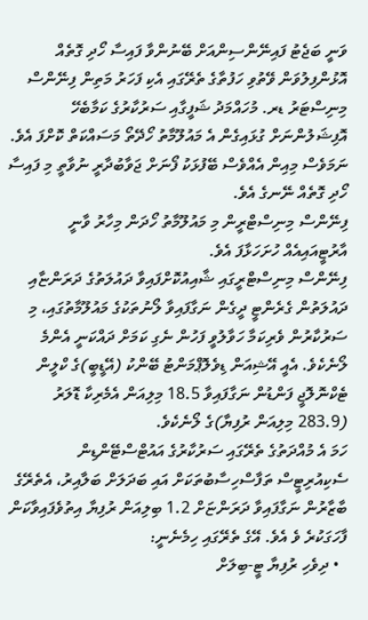ވަނީ ބަޖެޓު ފައިނޭންސިންއަށް ބޭނުންވާ ފައިސާ ހޯދި ގޮތެއް އޮޅުންފިލުވަން ވޭތުވި ހަފުތާގެ ތެރޭގައި އެކި ފަހަރު މަތިން ފިނޭންސް މިނިސްޓަރު ޑރ. މުހައްމަދު ޝަފީގާއި ސަރުކާރުގެ ކަމާބެހޭ އޮފިޝަލުންނަށް ގުޅައިގެން އެ މައުލޫމާތު ހޯދޭތޯ މަސައްކަތް ކޮށްފަ އެވެ. ނަމަވެސް މިއިން އެއްވެސް ބޭފުޅަކު ފޯނަށް ޖަވާބުދާރީ ނުވާތީ މި ފައިސާ ހޯދި ގޮތެއް ނޭނގެ އެވެ.
ފިނޭންސް މިނިސްޓްރީން މި މައުލޫމާތު ހޯދަން މިހާރު ވާނީ އާރުޓީއައިއެއް ހުށަހަޅާފަ އެވެ.
ފިނޭންސް މިނިސްޓްރީގައި ޝާއިއުކޮށްފައިވާ ދައުލަތުގެ ދަރަންޏާއި ދައުލަތުން ގެރެންޓީ ދީގެން ނަގާފައިވާ ލޯނުތަކުގެ މައުލޫމާތުގައި، މި ސަރުކާރުން ވެރިކަމާ ހަވާލުވީ ފަހުން ނެގި ކަމަށް ދައްކަނީ އެންމެ ލޯނެކެވެ. އެއީ އޭޝިއަން ޑިވެލޮޕްމަންޓު ބޭންކު (އޭޑީބީ)ގެ ކްލީން ޓެކްނޮލޮޖީ ފަންޑުން ނަގާފައިވާ 18.5 މިލިއަން އެމެރިކާ ޑޮލަރު (283.9 މިލިއަން ރުފިޔާ)ގެ ލޯނެކެވެ.
ހަމަ އެ މުއްދަތުގެ ތެރޭގައި ސަރުކާރުގެ އައުޓްސްޓޭންޑިން ސެކިއުރިޓީސް ތަފާސްހިސާބުތަކަށް އައި ބަދަލަށް ބަލާއިރު، އެތެރޭގެ ބާޒާރުން ނަގާފައިވާ ދަރަންޏަށް 1.2 ބިލިއަން ރުފިޔާ އިތުވެފައިވާކަން ފާހަގަކުރެ ވެ އެވެ. އޭގެ ތެރޭގައި ހިމެނެނީ:
  • ދިވެހި ރުފިޔާ ޓީ-ބިލަށް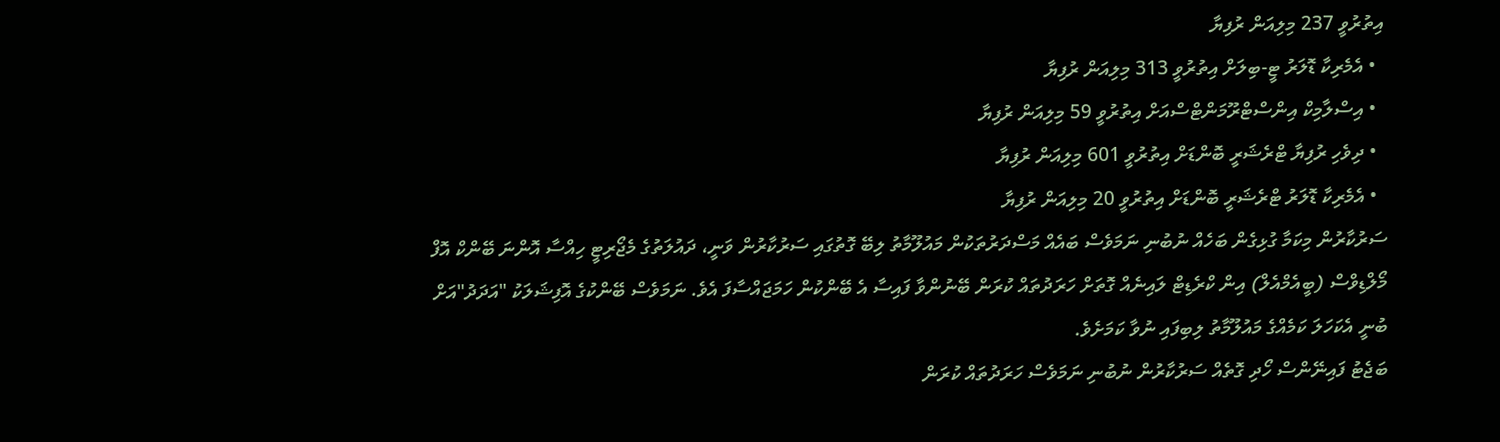އިތުރުވީ 237 މިލިއަން ރުފިޔާ
  • އެމެރިކާ ޑޮލަރު ޓީ-ބިލަށް އިތުރުވީ 313 މިލިއަން ރުފިޔާ
  • އިސްލާމިކް އިންސްޓްރޫމަންޓްސްއަށް އިތުރުވީ 59 މިލިއަން ރުފިޔާ
  • ދިވެހި ރުފިޔާ ޓްރެޝަރީ ބޮންޑަށް އިތުރުވީ 601 މިލިއަން ރުފިޔާ
  • އެމެރިކާ ޑޮލަރު ޓްރެޝަރީ ބޮންޑަށް އިތުރުވީ 20 މިލިއަން ރުފިޔާ
ސަރުކާރުން މިކަމާ ގުޅިގެން ބަހެއް ނުބުނި ނަމަވެސް ބައެއް މަސްދަރުތަކުން މައުލޫމާތު ލިބޭ ގޮތުގައި ސަރުކާރުން ވަނީ، ދައުލަތުގެ މެޖޯރިޓީ ހިއްސާ އޮންނަ ބޭންކް އޮފް މޯލްޑިވްސް (ބީއެމްއެލް) އިން ކްރެޑިޓް ލައިނެއް ގޮތަށް ހަރަދުތައް ކުރަން ބޭނުންވާ ފައިސާ އެ ބޭންކުން ހަމަޖައްސާފަ އެވެ. ނަމަވެސް ބޭންކުގެ އޮފިޝަލަކު "އަދަދު"އަށް ބުނީ އެކަހަލަ ކަމެއްގެ މައުލޫމާތު ލިބިފައި ނުވާ ކަމަށެވެ.
ބަޖެޓު ފައިނޭންސް ހޯދި ގޮތެއް ސަރުކާރުން ނުބުނި ނަމަވެސް ހަރަދުތައް ކުރަން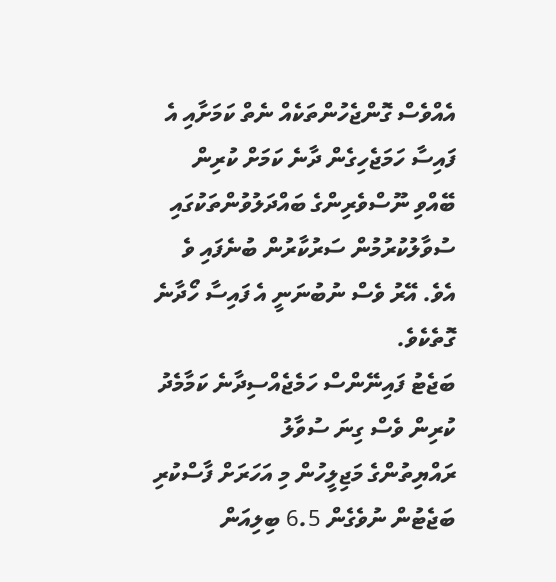އެއްވެސް ގޮންޖެހުންތަކެއް ނެތް ކަމަށާއި އެ ފައިސާ ހަމަޖެހިގެން ދާނެ ކަމަށް ކުރިން ބޭއްވި ނޫސްވެރިންގެ ބައްދަލުވުންތަކުގައި ސުވާލުކުރުމުން ސަރުކާރުން ބުނެފައި ވެ އެވެ. އޭރު ވެސް ނުބުނަނީ އެ ފައިސާ ހޯދާނެ ގޮތެކެވެ.
ބަޖެޓު ފައިނޭންސް ހަމެޖެއްސިދާނެ ކަމާމެދު ކުރިން ވެސް ގިނަ ސުވާލު
ރައްޔިތުންގެ މަޖިލީހުން މި އަހަރަށް ފާސްކުރި ބަޖެޓުން ނުވެގެން 6.5 ބިލިއަން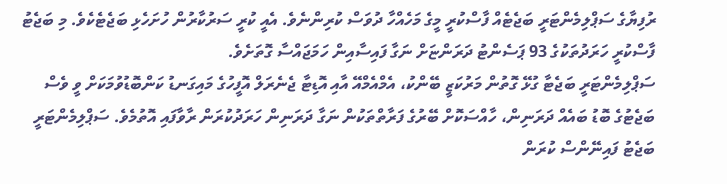ރުފިޔާގެ ސަޕްލިމެންޓަރީ ބަޖެޓެއް ފާސްކުރީ މީގެ މަހެއްހާ ދުވަސް ކުރިންނެވެ. އެއީ ކުރީ ސަރުކާރުން ހުށަހެޅި ބަޖެޓެކެވެ. މި ބަޖެޓު ފާސްކުރީ ހަރަދުތަކުގެ 93 ޕަސެންޓު ދަރަންޏަށް ނަގާ ފައިސާއިން ހަމަޖައްސާ ގޮތަށެވެ.
ސަޕްލިމެންޓަރީ ބަޖެޓާ ގުޅޭ ގޮތުން މަރުކަޒީ ބޭންކު، އެމްއެމްއޭ އާއި އޮޑިޓާ ޖެނެރަލް އޮފީހުގެ މައިގަނޑު ކަންބޮޑުވުމަކަށް ވީ ވެސް ބަޖެޓުގެ ބޮޑު ބައެއް ދަރަނިން، ހާއްސަކޮށް ބޭރުގެ ފަރާތްތަކުން ނަގާ ދަރަނިން ހަރަދުކުރަން ރާވާފައި އޮތުމެވެ. ސަޕްލިމެންޓަރީ ބަޖެޓު ފައިނޭންސް ކުރަން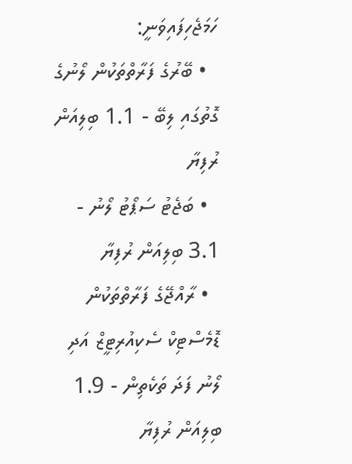ހަމަޖެހިފައިވަނީ:
  • ބޭރުގެ ފަރާތްތަކުން ލޯނުގެ ގޮތުގައި ލިބޭ - 1.1 ބިލިއަން ރުފިޔާ
  • ބަޖެޓު ސަޕޯޓު ލޯނު - 3.1 ބިލިއަން ރުފިޔާ
  • ރާއްޖޭގެ ފަރާތްތަކުން ޑޮމެސްޓިކް ސެކިއުރިޓީޒް އަދި ލޯނު ފަދަ ތަކެތިން - 1.9 ބިލިއަން ރުފިޔާ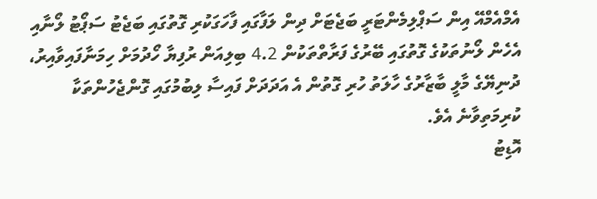އެމްއެމްއޭ އިން ސަޕްލިމެންޓަރީ ބަޖެޓަށް ދިން ލަފާގައި ފާހަގަކުރި ގޮތުގައި ބަޖެޓު ސަޕޯޓު ލޯނާއި އެހެން ލޯނުތަކުގެ ގޮތުގައި ބޭރުގެ ފަރާތްތަކުން 4.2 ބިލިއަން ރުފިޔާ ހޯދުމަށް ހިމަނާފައިވާއިރު، ދުނިޔޭގެ މާލީ ބާޒާރުގެ ހާލަތު ހުރި ގޮތުން އެ އަދަދަށް ފައިސާ ލިބުމުގައި ގޮންޖެހުންތަކާ ކުރިމަތިވާނެ އެވެ.
އޮޑިޓު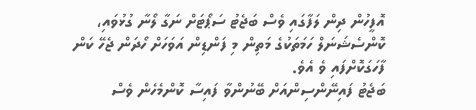އޮފީހުން ދިން ލަފާގައި ވެސް ބަޖެޓު ސަޕޯޓަށް ނަގާ ލޯނާ ގުޅުވައި، ކޮންސެޝަނަލް ހަމަތަކުގެ މަތިން މި ފަންޑިން އަވަހަށް ހޯދަން ޖެހޭ ކަން ފާހަގަކޮށްފައި ވެ އެވެ.
ބަޖެޓު ފައިނޭންސިންއަށް ބޭނުންވާ ފައިސާ ކޮންމެހެން ވެސް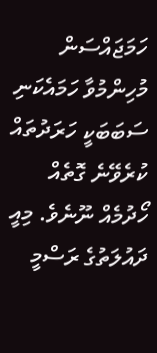ހަމަޖައްސަން މުހިންމުވާ ހަމައެކަނި ސަބަބަކީ ހަރަދުތައް ކުރެވޭނެ ގޮތެއް ހޯދުމެއް ނޫނެވެ. މިއީ ދައުލަތުގެ ރަސްމީ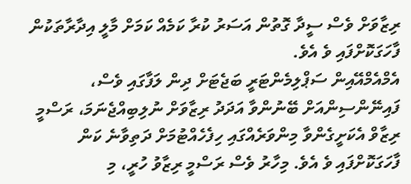ރިޒާވަށް ވެސް ސީދާ ގޮތުން އަސަރު ކުރާ ކަމެއް ކަމަށް މާލީ އިދާރާތަކުން ފާހަގަކޮށްފައި ވެ އެވެ.
އެމްއެމްއޭއިން ސަޕްލިމެންޓަރީ ބަޖެޓަށް ދިން ލަފާގައި ވެސް، ފައިނޭންސިންއަށް ބޭނުންވާ އަދަދު ރިޒާވަށް ނުލިބިއްޖެނަމަ، ރަސްމީ ރިޒާވް އެކަށީގެންވާ މިންވަރެއްގައި ހިފެހެއްޓުމަށް ދަތިވާނެ ކަން ފާހަގަކޮށްފައި ވެ އެވެ. މިހާރު ވެސް ރަސްމީ ރިޒާވު ހުރީ، މި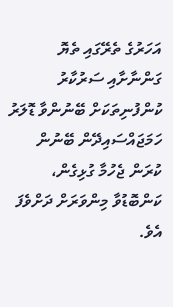އަހަރުގެ ތެރޭގައި ތެޔޮ ގަންނާށާއި ސަރުކާރު ކުންފުނިތަކަށް ބޭނުންވާ ޑޮލަރު ހަމަޖައްސައިދޭން ބޭނުން ކުރަން ޖެހުމާ ގުޅިގެން، ކަންބޮޑުވާ މިންވަރަށް ދަށްވެފަ އެވެ.